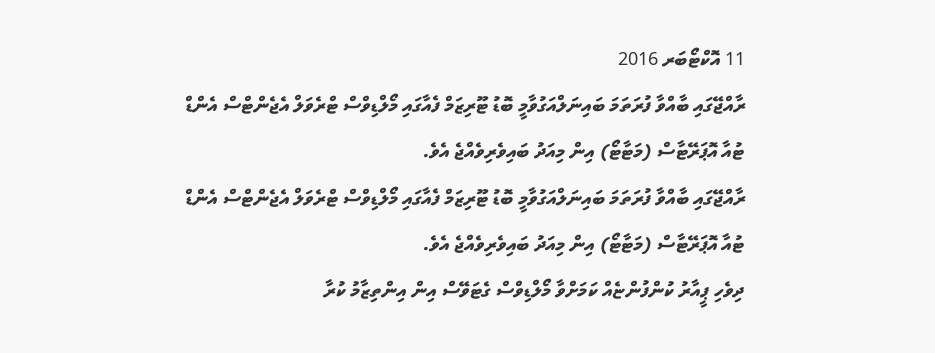11 އޮކްޓޯބަރ 2016
ރާއްޖޭގައި ބާއްވާ ފުރަތަމަ ބައިނަލްއަގުވާމީ ބޮޑު ޓޫރިޒަމް ފެއާގައި މޯލްޑިވްސް ޓްރެވަލް އެޖެންޓްސް އެންޑް ޓުއާ އޮޕަރޭޓާސް (މަޓާޓޯ) އިން މިއަދު ބައިވެރިވެއްޖެ އެވެ.
ރާއްޖޭގައި ބާއްވާ ފުރަތަމަ ބައިނަލްއަގުވާމީ ބޮޑު ޓޫރިޒަމް ފެއާގައި މޯލްޑިވްސް ޓްރެވަލް އެޖެންޓްސް އެންޑް ޓުއާ އޮޕަރޭޓާސް (މަޓާޓޯ) އިން މިއަދު ބައިވެރިވެއްޖެ އެވެ.
ދިވެހި ޕީއާރު ކުންފުންޏެއް ކަމަށްވާ މޯލްޑިވްސް ގެޓަވޭސް އިން އިންތިޒާމު ކުރާ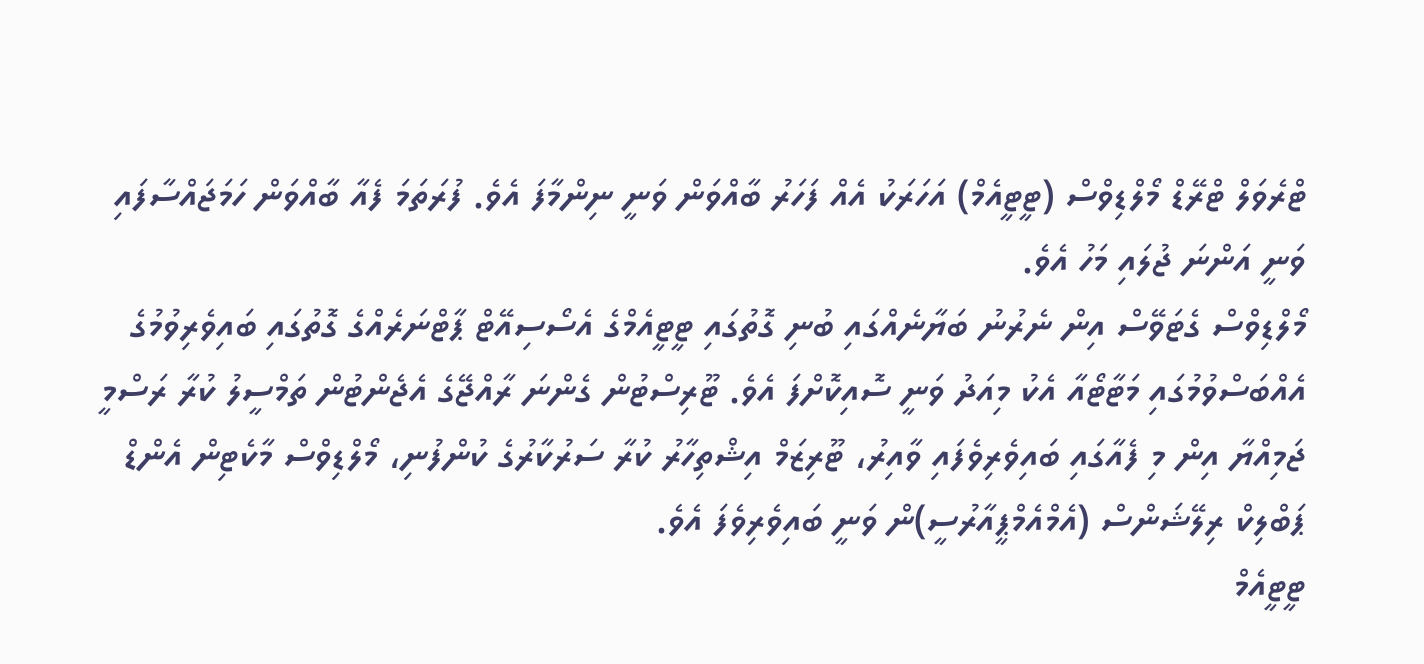ޓްރެވަލް ޓްރޭޑް މޯލްޑިވްސް (ޓީޓީއެމް) އަހަރަކު އެއް ފަހަރު ބާއްވަން ވަނީ ނިންމާފަ އެވެ. ފުރަތަމަ ފެއާ ބާއްވަން ހަމަޖައްސާފައި ވަނީ އަންނަ ޖުލައި މަހު އެވެ.
މޯލްޑިވްސް ގެޓަވޭސް އިން ނެރުނު ބަޔާނެއްގައި ބުނި ގޮތުގައި ޓީޓީއެމްގެ އެސޯސިއޭޓް ޕާޓްނަރެއްގެ ގޮތުގައި ބައިވެރިވުމުގެ އެއްބަސްވުމުގައި މަޓާޓޯއާ އެކު މިއަދު ވަނީ ސޮއިކޮށްފަ އެވެ. ޓޫރިސްޓުން ގެންނަ ރާއްޖޭގެ އެޖެންޓުން ތަމްސީލު ކުރާ ރަސްމީ ޖަމިއްޔާ އިން މި ފެއާގައި ބައިވެރިވެފައި ވާއިރު، ޓޫރިޒަމް އިޝްތިހާރު ކުރާ ސަރުކާރުގެ ކުންފުނި، މޯލްޑިވްސް މާކެޓިން އެންޑް ޕަބްލިކް ރިލޭޝަންސް (އެމްއެމްޕީއާރުސީ)ން ވަނީ ބައިވެރިވެފަ އެވެ.
ޓީޓީއެމް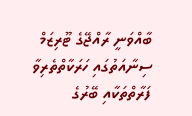ބާއްވަނީ ރާއްޖޭގެ ޓޫރިޒަމް ސިނާއަތުގައި ހަރަކާތްތެރިވާ ފަރާތްތަކާއި ބޭރުގެ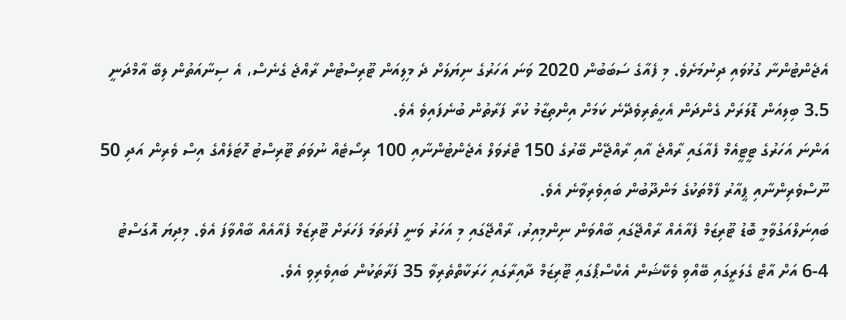އެޖެންޓުންނާ ގުޅުވައި ދިނުމަށެވެ. މި ފެއާގެ ސަބަބުން 2020 ވަނަ އަހަރުގެ ނިޔަލަށް ދެ މިލިއަން ޓޫރިސްޓުން ރާއްޖެ ގެނެސް، އެ ސިނާއަތުން ލިބޭ އާމްދަނީ 3.5 ބިލިއަން ޑޮލަރަށް ގެންދަން އެހީތެރިވެދޭނެ ކަމަށް އިންތިޒާމު ކުރާ ފަރާތުން ބުނެފައިވެ އެވެ.
އަންނަ އަހަރުގެ ޓީޓީއެމް ފެއާގައި ރާއްޖެ އާއި ރާއްޖޭން ބޭރުގެ 150 ޓްރެވަލް އެޖެންޓުންނާއި 100 ރިސޯޓެއް ނުވަތަ ޓޫރިސްޓު ހޮޓަލެއްގެ އިސް ވެރިން އަދި 50 ނޫސްވެރިންނާއި ޕީއާރު ފާމްތަކުގެ މަންދޫބުން ބައިވެރިވާނެ އެވެ.
ބައިނަލްއަގުވާމީ ބޮޑު ޓޫރިޒަމް ފެއާއެއް ރާއްޖޭގައި ބާއްވަން ނިންމިއިރު، ރާއްޖޭގައި މި އަހަރު ވަނީ ފުރަތަމަ ފަހަރަށް ޓޫރިޒަމް ފެއާއެއް ބާއްވާފަ އެވެ. މިދިޔަ އޮގަސްޓު 4-6 އަށް އާޓް ގެލަރީގައި ބޭއްވި ވެކޭޝަން އެކްސްޕޯގައި ޓޫރިޒަމް ދާއިރާގައި ހަރަކާތްތެރިވާ 35 ފަރާތަކުން ބައިވެރިވި އެވެ.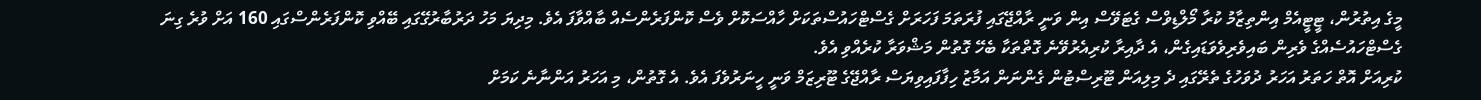މީގެ އިތުރުން، ޓީޓީއެމް އިންތިޒާމު ކުރާ މޯލްޑިވްސް ގެޓަވޭސް އިން ވަނީ ރާއްޖޭގައި ފުރަތަމަ ފަހަރަށް ގެސްޓްހައުސްތަކަށް ހާއްސަކޮށް ވެސް ކޮންފަރެންސެއް ބާއްވާފަ އެވެ. މިދިޔަ މަހު ދަރުބާރުގޭގައި ބޭއްވި ކޮންފަރެންސްގައި 160 އަށް ވުރެ ގިނަ ގެސްޓްހައުސެއްގެ ވެރިން ބައިވެރިވެވަޑައިގެން، އެ ދާއިރާ ކުރިއެރުވޭނެ ގޮތްތަކާ ބެހޭ ގޮތުން މަޝްވަރާ ކުރެއްވި އެވެ.
ކުރިއަށް އޮތް ހަތަރު އަހަރު ދުވަހުގެ ތެރޭގައި ދެ މިލިއަން ޓޫރިސްޓުން ގެންނަން އަމާޒު ހިފާފައިވިޔަސް ރާއްޖޭގެ ޓޫރިޒަމް ވަނީ ހީނަރުވެފަ އެވެ. އެ ގޮތުން، މި އަހަރު އަންނާނެ ކަމަށް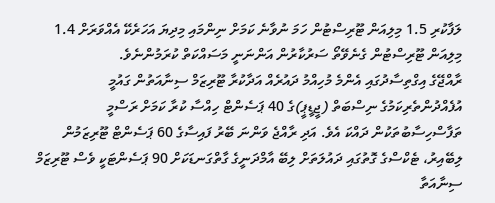ލަފާކުރި 1.5 މިލިއަން ޓޫރިސްޓުން ހަމަ ނުވާނެ ކަމަށް ނިންމައި މިދިޔަ އަހަރެކޭ އެއްވަރަށް 1.4 މިލިއަން ޓޫރިސްޓުން ގެނެވޭތޯ ސަރުކާރުން އަންނަނީ މަސައްކަތް ކުރަމުންނެވެ.
ރާއްޖޭގެ އިގްތިސާދުގައި އެންމެ މުހިއްމު ދައުރެއް އަދާކުރާ ޓޫރިޒަމް ސިނާއަތުން ގައުމީ އުފެއްދުންތެރިކަމުގެ ނިސްބަތް (ޖީޑީޕީ)ގެ 40 ޕަސެންޓް ހިއްސާ ކުރާ ކަމަށް ރަސްމީ ތަފާސްހިސާބުތަކުން ދައްކަ އެވެ. އަދި ރާއްޖެ ވަންނަ ބޭރު ފައިސާގެ 60 ޕަސެންޓް ޓޫރިޒަމުން ލިބޭއިރު، ޓެކްސްގެ ގޮތުގައި ދައުލަތަށް ލިބޭ އާމްދަނީގެ ގާތްގަނޑަކަށް 90 ޕަސެންޓަކީ ވެސް ޓޫރިޒަމް ސިނާއަތާ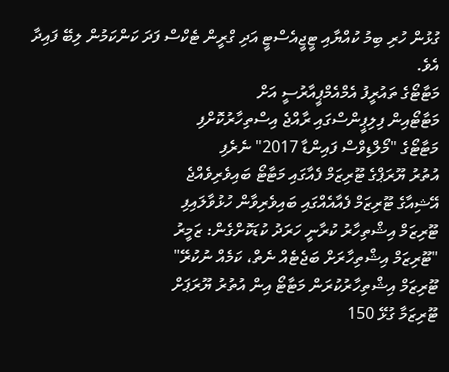ގުޅުން ހުރި ބިމު ކުއްޔާއި ޓީޖީއެސްޓީ އަދި ގްރީން ޓެކްސް ފަދަ ކަންކަމުން ލިބޭ ފައިދާ އެވެ.
މަޓާޓޯގެ ތައުރީފު އެމްއެމްޕީއާރުސީ އަށް
މަޓާޓޯއިން ފިލިޕީންސްގައި ރާއްޖެ އިސްތިހާރުކޮށްފި
މަޓާޓޯގެ "މޯލްޑިވްސް ފައިންޑާ 2017" ނެރެފި
އުތުރު ޔޫރަޕްގެ ޓޫރިޒަމް ފެއާގައި މަޓާޓޯ ބައިވެރިވެއްޖެ
އޭޝިއާގެ ޓޫރިޒަމް ފެއާއެއްގައި ބައިވެރިވާން ހުޅުވާލައިފި
ޓޫރިޒަމް އިޝްތިހާރު ކުރާނީ ހަރަދު ކުޑަކޮށްގެން: ޒަމީރު
"ޓޫރިޒަމް އިޝްތިހާރަށް ބަޖެޓެއް ނެތް، ކަމެއް ނުކުރޭ"
ޓޫރިޒަމް އިޝްތިހާރުކުރަން މަޓާޓޯ އިން އުތުރު ޔޫރަޕަށް
ޓޫރިޒަމާ ގުޅޭ 150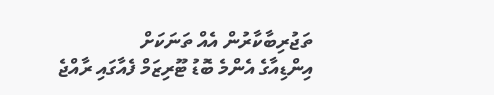ތަޖުރިބާކާރުން އެއް ތަނަކަށް
އިންޑިއާގެ އެންމެ ބޮޑު ޓޫރިޒަމް ފެއާގައި ރާއްޖެ